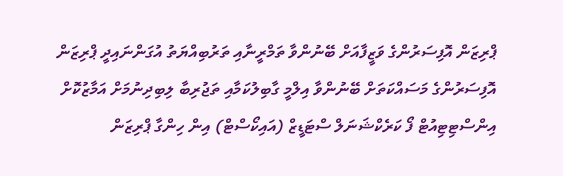ޕްރިޒަން އޮފިސަރުންގެ ވަޒީފާއަށް ބޭނުންވާ ތަމްރީނާއި ތަރުބިއްޔަތު އުގަންނައިދީ ޕްރިޒަން އޮފިސަރުންގެ މަސައްކަތަށް ބޭނުންވާ އިލްމީ ގާބިލުކަމާއި ތަޖުރިބާ ލިބިދިނުމަށް އަމާޒުކޮށް އިންސްޓިޓިއުޓް ފޯ ކަރެކްޝަނަލް ސްޓަޑީޒް (އައިކޯސްޓް) އިން ހިންގާ ޕްރިޒަން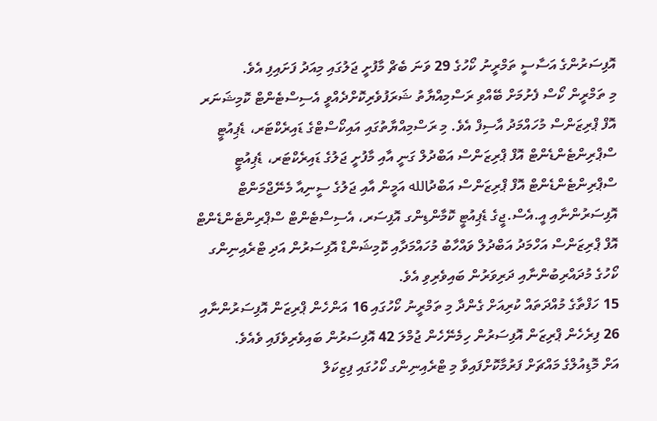އޮފިސަރުންގެ އަސާސީ ތަމްރީނު ކޯހުގެ 29 ވަނަ ބެޗް މާފުށީ ޖަލުގައި މިއަދު ފަށައިފި އެވެ.
މި ތަމްރީން ކޯސް ފެށުމަށް ބޭއްވި ރަސްމިއްޔާތު ޝަރަފުވެރިކޮށްދެއްވީ އެސިސްޓެންޓް ކޮމިޝަނަރ އޮފް ޕްރިޒަންސް މުހައްމަދު އާސިފް އެވެ. މި ރަސްމިއްޔާތުގައި އައިކޯސްޓްގެ ޑައިރެކްޓަރ، ޑެޕިއުޓީ ސްޕްރިންޓެންޑެންޓް އޮފް ޕްރިޒަންސް އަބްދުލް ގަނީ އާއި މާފުށީ ޖަލުގެ ޑައިރެކްޓަރ، ޑެޕިއުޓީ ސްޕްރިންޓެންޑެންޓް އޮފް ޕްރިޒަންސް އަބްދުالله އަމީން އާއި ޖަލުގެ ސީނިއާ މެނޭޖްމަންޓް އޮފިސަރުންނާއި އީ.އެސް.ޖީގެ ޑެޕިއުޓީ ކޮމާންޑިންގ އޮފިސަރ، އެސިސްޓެންޓް ސްޕްރިންޓެންޑެންޓް އޮފް ޕްރިޒަންސް އަހްމަދު އަބްދުލް ވައްހާބު މުހައްމަދާއި ކޮމިޝަންޑް އޮފިސަރުން އަދި ޓްރެއިނިންގ ކޯހުގެ މުދައްރިބުންނާއި ދަރިވަރުން ބައިވެރިވި އެވެ.
15 ހަފްތާގެ މުއްދަތައް ކުރިއަށް ގެންދާ މި ތަމްރީނު ކޯހުގައި 16 އަންހެން ޕްރިޒަން އޮފިސަރުންނާއި 26 ފިރެހެން ޕްރިޒަން އޮފިސަރުން ހިމެނޭހެން ޖުމްލަ 42 އޮފިސަރުން ބައިވެރިވެފައި ވެއެވެ.
އަށް މޮޑިއުލްގެ މައްޗަށް ފަރުމާކޮށްފައިވާ މި ޓްރެއިނިންގ ކޯހުގައި ފިޒިކަލް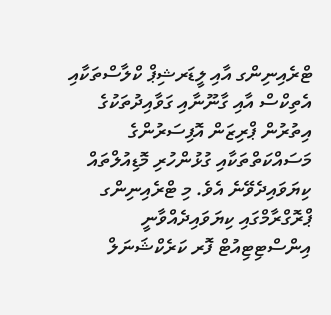ޓްރެއިނިންގ އާއި ލީޑަރޝިޕް ކްލާސްތަކާއި އެތިކްސް އާއި ގާނޫނާއި ގަވާއިދުތަކުގެ އިތުރުން ޕްރިޒަން އޮފިސަރުންގެ މަސައްކަތްތަކާއި ގުޅުންހުރި މޮޑިއުލްތައް ކިޔަވައިދެވޭނެ އެވެ. މި ޓްރެއިނިންގ ޕްރޮގްރާމްގައި ކިޔަވައިދެއްވާނީ އިންސްޓިޓިއުޓް ފޮރ ކަރެކްޝަނަލް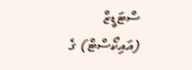ސްޓަޑީޒް (އައިކޯސްޓް) ގެ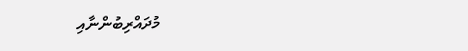މުދައްރިބުންނާއި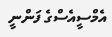އެމްސީއެސްގެ ފަންނީ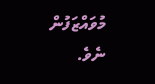މުވައްޒަފުން ނެވެ.